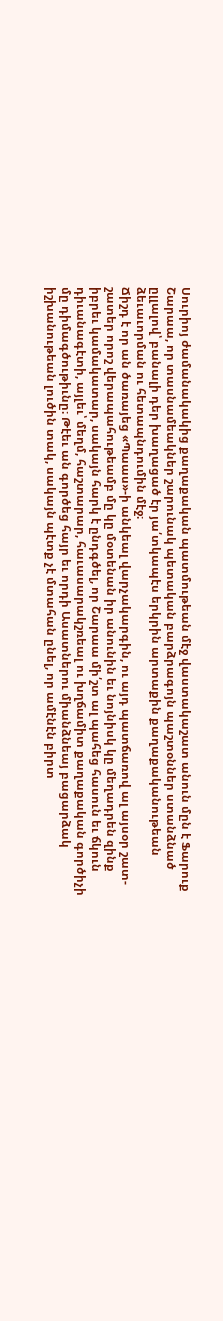Սուրիոյ ժամանակակից քաղաքական պատմութեան մէջ վաստակաշատ անուն մըն է Ֆարուք Շարաա, որ տասնամեակներ շարունակ պետական բարձրագոյն պաշտօններ ստանձնած ըլլալով՝ բանալի դեր խաղացած էր յա՛տկապէս երկրին արտաքին քաղաքականութեան ձեւաւորման ու հետապնդումին մէջ։
Ճիշդ է որ ան ծառայեց «Պաաս»-ի անկեալ վարչակարգին, ու այդ պատճառով ալ այսօր շատ-շատեր որոշ վերապահութեամբ մը կը մօտենան իր անունին եւ նոյնիսկ կը մեղադրեն զինք իբրեւ կամակատար, սակայն հարկ է ընդգծել, որ Շարաա մի՛շտ ալ պահեց հասուն եւ ճկուն դիւանագէտի, այլեւ՝ մեղմ, հաշտարար, հաւասարակշռեալ ու խղճամիտ քաղաքական գործիչի մը դիմագծութիւնը։ Թէեւ ան գործեց հայր եւ որդի Ասատներու միանձնեայ բացարձակ իշխանութեան լուծին տակ, սակայն պէտք չէ մտահան ընել, որ ամէնէն բիրտ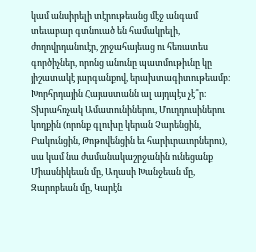կամ անսիրելի տէրութեանց մէջ անգամ տեւաբար գտնուած են համակրելի, ժողովրդանուէր, շրջահայեաց ու հեռատես գործիչներ, որոնց անունը պատմութիւնը կը յիշատակէ յարգանքով, երախտագիտութեամբ։
Խորհրդային Հայաստանն ալ այդպէս չէ՞ր։ Տխրահռչակ Ամատունիներու, Մուղդուսիներու կողքին (որոնք գլուխը կերան Չարենցին, Բակունցին, Թոթովենցին եւ հարիւրաւորներու), սա կամ նա ժամանակաշրջանին ունեցանք Միասնիկեան մը, Աղասի Խանջեան մը, Զարոբեան մը, Կարէն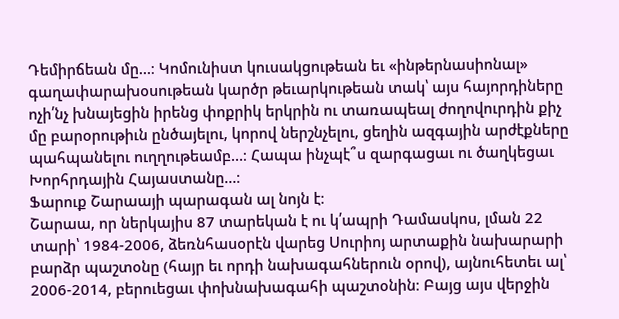Դեմիրճեան մը…։ Կոմունիստ կուսակցութեան եւ «ինթերնասիոնալ» գաղափարախօսութեան կարծր թեւարկութեան տակ՝ այս հայորդիները ոչի՛նչ խնայեցին իրենց փոքրիկ երկրին ու տառապեալ ժողովուրդին քիչ մը բարօրութիւն ընծայելու, կորով ներշնչելու, ցեղին ազգային արժէքները պահպանելու ուղղութեամբ…։ Հապա ինչպէ՞ս զարգացաւ ու ծաղկեցաւ Խորհրդային Հայաստանը…։
Ֆարուք Շարաայի պարագան ալ նոյն է։
Շարաա, որ ներկայիս 87 տարեկան է ու կ՛ապրի Դամասկոս, լման 22 տարի՝ 1984-2006, ձեռնհասօրէն վարեց Սուրիոյ արտաքին նախարարի բարձր պաշտօնը (հայր եւ որդի նախագահներուն օրով), այնուհետեւ ալ՝ 2006-2014, բերուեցաւ փոխնախագահի պաշտօնին։ Բայց այս վերջին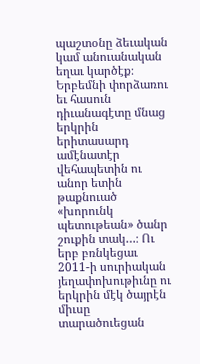պաշտօնը ձեւական կամ անուանական եղաւ կարծէք։ Երբեմնի փորձառու եւ հասուն դիւանագէտը մնաց երկրին երիտասարդ ամէնատէր վեհապետին ու անոր ետին թաքնուած «խորունկ պետութեան» ծանր շուքին տակ…։ Ու երբ բռնկեցաւ 2011-ի սուրիական յեղափոխութիւնը ու երկրին մէկ ծայրէն միւսը տարածուեցան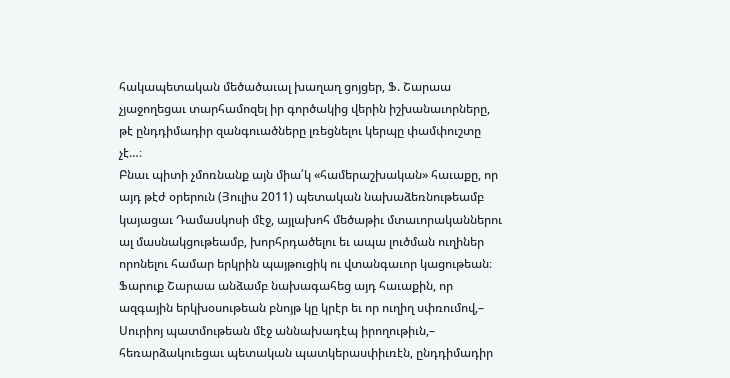հակապետական մեծածաւալ խաղաղ ցոյցեր, Ֆ. Շարաա չյաջողեցաւ տարհամոզել իր գործակից վերին իշխանաւորները, թէ ընդդիմադիր զանգուածները լռեցնելու կերպը փամփուշտը չէ…։
Բնաւ պիտի չմոռնանք այն միա՛կ «համերաշխական» հաւաքը, որ այդ թէժ օրերուն (Յուլիս 2011) պետական նախաձեռնութեամբ կայացաւ Դամասկոսի մէջ, այլախոհ մեծաթիւ մտաւորականներու ալ մասնակցութեամբ, խորհրդածելու եւ ապա լուծման ուղիներ որոնելու համար երկրին պայթուցիկ ու վտանգաւոր կացութեան։ Ֆարուք Շարաա անձամբ նախագահեց այդ հաւաքին, որ ազգային երկխօսութեան բնոյթ կը կրէր եւ որ ուղիղ սփռումով,– Սուրիոյ պատմութեան մէջ աննախադէպ իրողութիւն,– հեռարձակուեցաւ պետական պատկերասփիւռէն, ընդդիմադիր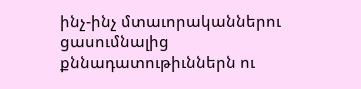ինչ-ինչ մտաւորականներու ցասումնալից քննադատութիւններն ու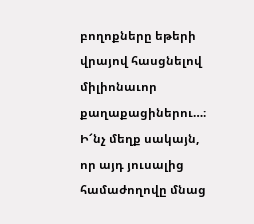բողոքները եթերի վրայով հասցնելով միլիոնաւոր քաղաքացիներու…։ Ի՜նչ մեղք սակայն, որ այդ յուսալից համաժողովը մնաց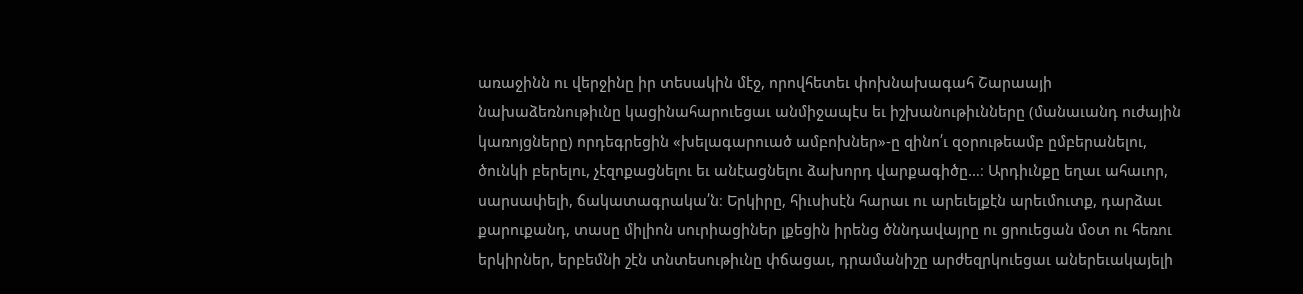առաջինն ու վերջինը իր տեսակին մէջ, որովհետեւ փոխնախագահ Շարաայի նախաձեռնութիւնը կացինահարուեցաւ անմիջապէս եւ իշխանութիւնները (մանաւանդ ուժային կառոյցները) որդեգրեցին «խելագարուած ամբոխներ»-ը զինո՛ւ զօրութեամբ ըմբերանելու, ծունկի բերելու, չէզոքացնելու եւ անէացնելու ձախորդ վարքագիծը…։ Արդիւնքը եղաւ ահաւոր, սարսափելի, ճակատագրակա՛ն։ Երկիրը, հիւսիսէն հարաւ ու արեւելքէն արեւմուտք, դարձաւ քարուքանդ, տասը միլիոն սուրիացիներ լքեցին իրենց ծննդավայրը ու ցրուեցան մօտ ու հեռու երկիրներ, երբեմնի շէն տնտեսութիւնը փճացաւ, դրամանիշը արժեզրկուեցաւ աներեւակայելի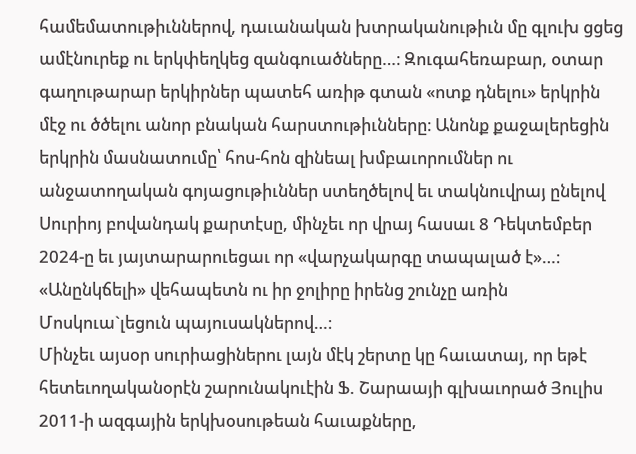համեմատութիւններով, դաւանական խտրականութիւն մը գլուխ ցցեց ամէնուրեք ու երկփեղկեց զանգուածները…։ Զուգահեռաբար, օտար գաղութարար երկիրներ պատեհ առիթ գտան «ոտք դնելու» երկրին մէջ ու ծծելու անոր բնական հարստութիւնները։ Անոնք քաջալերեցին երկրին մասնատումը՝ հոս-հոն զինեալ խմբաւորումներ ու անջատողական գոյացութիւններ ստեղծելով եւ տակնուվրայ ընելով Սուրիոյ բովանդակ քարտէսը, մինչեւ որ վրայ հասաւ 8 Դեկտեմբեր 2024-ը եւ յայտարարուեցաւ որ «վարչակարգը տապալած է»…։ «Անընկճելի» վեհապետն ու իր ջոլիրը իրենց շունչը առին Մոսկուա`լեցուն պայուսակներով…։
Մինչեւ այսօր սուրիացիներու լայն մէկ շերտը կը հաւատայ, որ եթէ հետեւողականօրէն շարունակուէին Ֆ. Շարաայի գլխաւորած Յուլիս 2011-ի ազգային երկխօսութեան հաւաքները,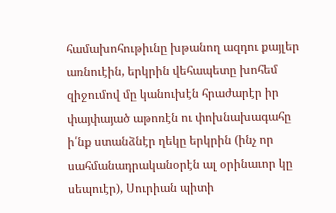համախոհութիւնը խթանող ազդու քայլեր առնուէին, երկրին վեհապետը խոհեմ զիջումով մը կանուխէն հրաժարէր իր փայփայած աթոռէն ու փոխնախագահը ի՛նք ստանձնէր ղեկը երկրին (ինչ որ սահմանադրականօրէն ալ օրինաւոր կը սեպուէր), Սուրիան պիտի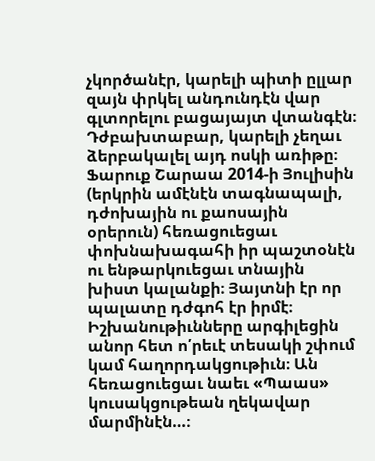չկործանէր, կարելի պիտի ըլլար զայն փրկել անդունդէն վար գլտորելու բացայայտ վտանգէն։
Դժբախտաբար, կարելի չեղաւ ձերբակալել այդ ոսկի առիթը։
Ֆարուք Շարաա 2014-ի Յուլիսին (երկրին ամէնէն տագնապալի, դժոխային ու քաոսային օրերուն) հեռացուեցաւ փոխնախագահի իր պաշտօնէն ու ենթարկուեցաւ տնային խիստ կալանքի։ Յայտնի էր որ պալատը դժգոհ էր իրմէ։ Իշխանութիւնները արգիլեցին անոր հետ ո՛րեւէ տեսակի շփում կամ հաղորդակցութիւն։ Ան հեռացուեցաւ նաեւ «Պաաս» կուսակցութեան ղեկավար մարմինէն…։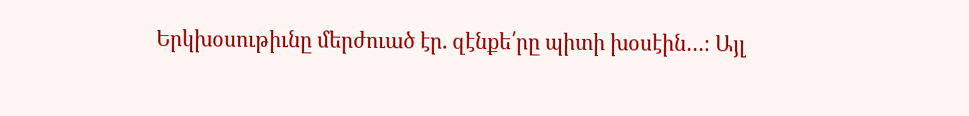Երկխօսութիւնը մերժուած էր. զէնքե՛րը պիտի խօսէին…։ Այլ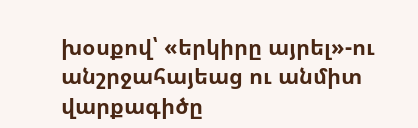խօսքով՝ «երկիրը այրել»-ու անշրջահայեաց ու անմիտ վարքագիծը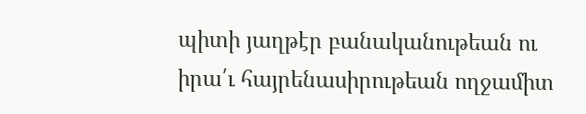պիտի յաղթէր բանականութեան ու իրա՛ւ հայրենասիրութեան ողջամիտ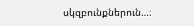սկզբունքներուն…։